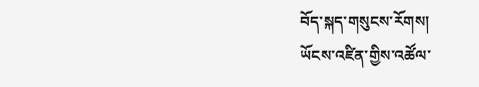བོད་སྐད་གསུངས་རོགས།
ཡོངས་འཛིན་གྱིས་འཚོལ་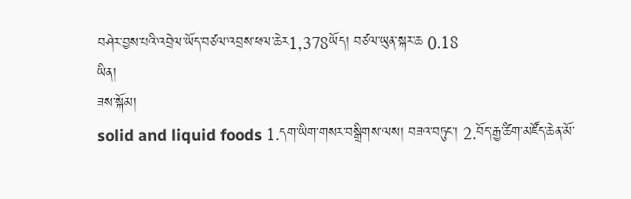བཤེར་བྱས་པའི་འབྲེལ་ཡོད་བཙལ་འབྲས་ཕལ་ཆེར1,378ཡོད། བཙལ་ཡུན་སྐར་ཆ 0.18
ཡིན།
ཟས་སྐོམ།
solid and liquid foods 1.དག་ཡིག་གསར་བསྒྲིགས་ལས། བཟའ་བཏུང་། 2.བོད་རྒྱ་ཚིག་མཛོད་ཆེན་མོ་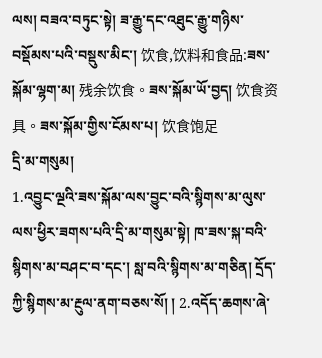ལས། བཟའ་བཏུང་སྟེ། ཟ་རྒྱུ་དང་འཐུང་རྒྱུ་གཉིས་བསྡོམས་པའི་བསྡུས་མིང་། 饮食,饮料和食品:ཟས་སྐོམ་ལྷག་མ། 残余饮食。ཟས་སྐོམ་ཡོ་བྱད། 饮食资具。ཟས་སྐོམ་གྱིས་ངོམས་པ། 饮食饱足
དྲི་མ་གསུམ།
1.འབྱུང་ལྔའི་ཟས་སྐོམ་ལས་བྱུང་བའི་སྙིགས་མ་ལུས་ལས་ཕྱིར་ཟགས་པའི་དྲི་མ་གསུམ་སྟེ། ཁ་ཟས་སྐ་བའི་སྙིགས་མ་བཤང་བ་དང་། སླ་བའི་སྙིགས་མ་གཅིན། དྲོད་ཀྱི་སྙིགས་མ་རྔུལ་ནག་བཅས་སོ། ། 2.འདོད་ཆགས་ཞེ་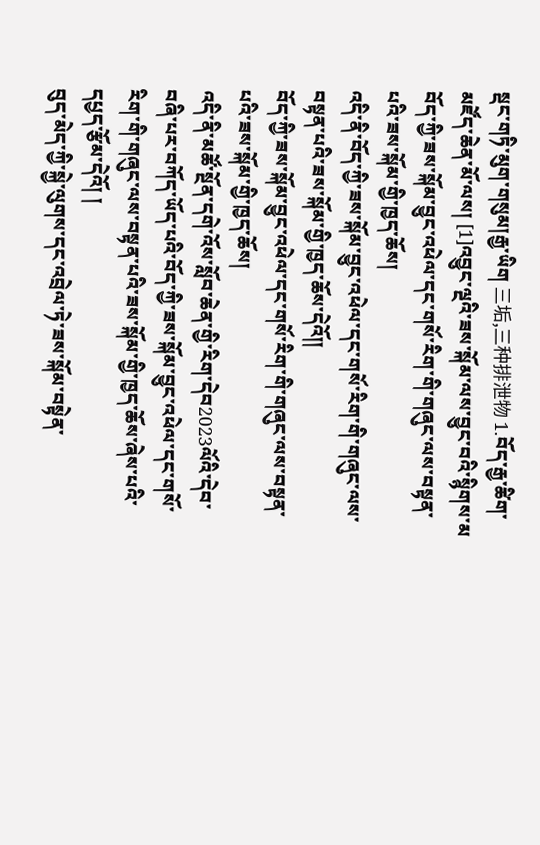སྡང་གཏི་མུག་གསུམ།རྒྱ་ཡིག 三垢,三种排泄物 1.བོད་རྒྱ་ཚིག་མཛོད་ཆེན་མོ་ལས། [1]འབྱུང་ལྔའི་ཟས་སྐོམ་ལས་བྱུང་བའི་སྙིགས་མ
བོད་ཀྱི་ཟས་སྐོམ་བྱུང་འཕེལ་དང་གསོ་རིག་གི་གཞུང་ལས་བསྟན་པའི་ཟས་སྐོམ་གྱི་ཁྱད་ཆོས།
འདི་ནི་བོད་ཀྱི་ཟས་སྐོམ་བྱུང་འཕེལ་དང་གསོ་རིག་གི་གཞུང་ལས་བསྟན་པའི་ཟས་སྐོམ་གྱི་ཁྱད་ཆོས་དེའོ༎
བོད་ཀྱི་ཟས་སྐོམ་བྱུང་འཕེལ་དང་གསོ་རིག་གི་གཞུང་ལས་བསྟན་པའི་ཟས་སྐོམ་གྱི་ཁྱད་ཆོས།
འདི་ནི་མཚོ་སྔོན་དགེ་འོས་སློབ་ཆེན་གྱི་རིག་དེབ2023ལོའི་དེབ་བཞི་པར་བཀོད་ཡོད་པའི་བོད་ཀྱི་ཟས་སྐོམ་བྱུང་འཕེལ་དང་གསོ་རིག་གི་གཞུང་ལས་བསྟན་པའི་ཟས་སྐོམ་གྱི་ཁྱད་ཆོས་ཞེས་པའི་དཔྱད་རྩོམ་དེའོ། །
བུད་མེད་ཀྱི་སྐྱེ་ལུགས་དང་འབྲེལ་ཏེ་ཟས་སྐོམ་བསྟེན་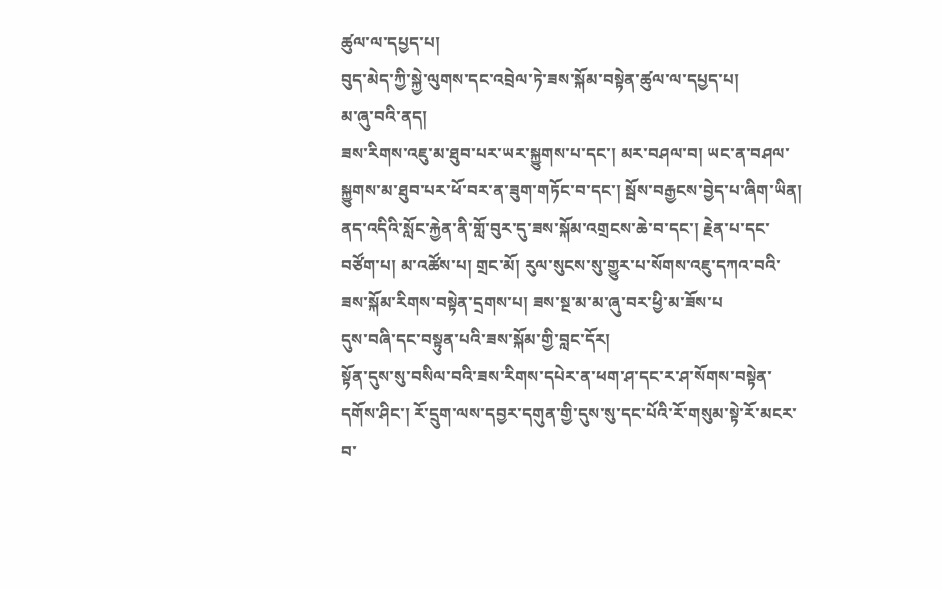ཚུལ་ལ་དཔྱད་པ།
བུད་མེད་ཀྱི་སྐྱེ་ལུགས་དང་འབྲེལ་ཏེ་ཟས་སྐོམ་བསྟེན་ཚུལ་ལ་དཔྱད་པ།
མ་ཞུ་བའི་ནད།
ཟས་རིགས་འཇུ་མ་ཐུབ་པར་ཡར་སྐྱུགས་པ་དང་། མར་བཤལ་བ། ཡང་ན་བཤལ་སྐྱུགས་མ་ཐུབ་པར་ཕོ་བར་ན་ཟུག་གཏོང་བ་དང་། སྦོས་བརྒྱངས་བྱེད་པ་ཞིག་ཡིན། ནད་འདིའི་སློང་རྐྱེན་ནི་གློ་བུར་དུ་ཟས་སྐོམ་འགྲངས་ཆེ་བ་དང་། རྗེན་པ་དང་བཙོག་པ། མ་འཚོས་པ། གྲང་མོ། རུལ་སུངས་སུ་གྱུར་པ་སོགས་འཇུ་དཀའ་བའི་ཟས་སྐོམ་རིགས་བསྟེན་དྲགས་པ། ཟས་སྔ་མ་མ་ཞུ་བར་ཕྱི་མ་ཟོས་པ
དུས་བཞི་དང་བསྟུན་པའི་ཟས་སྐོམ་གྱི་བླང་དོར།
སྟོན་དུས་སུ་བསིལ་བའི་ཟས་རིགས་དཔེར་ན་ཕག་ཤ་དང་ར་ཤ་སོགས་བསྟེན་དགོས་ཤིང་། རོ་དྲུག་ལས་དབྱར་དགུན་གྱི་དུས་སུ་དང་པོའི་རོ་གསུམ་སྟེ་རོ་མངར་བ་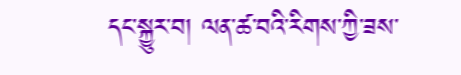དང་སྐྱུར་བ། ལན་ཚ་བའི་རིགས་ཀྱི་ཟས་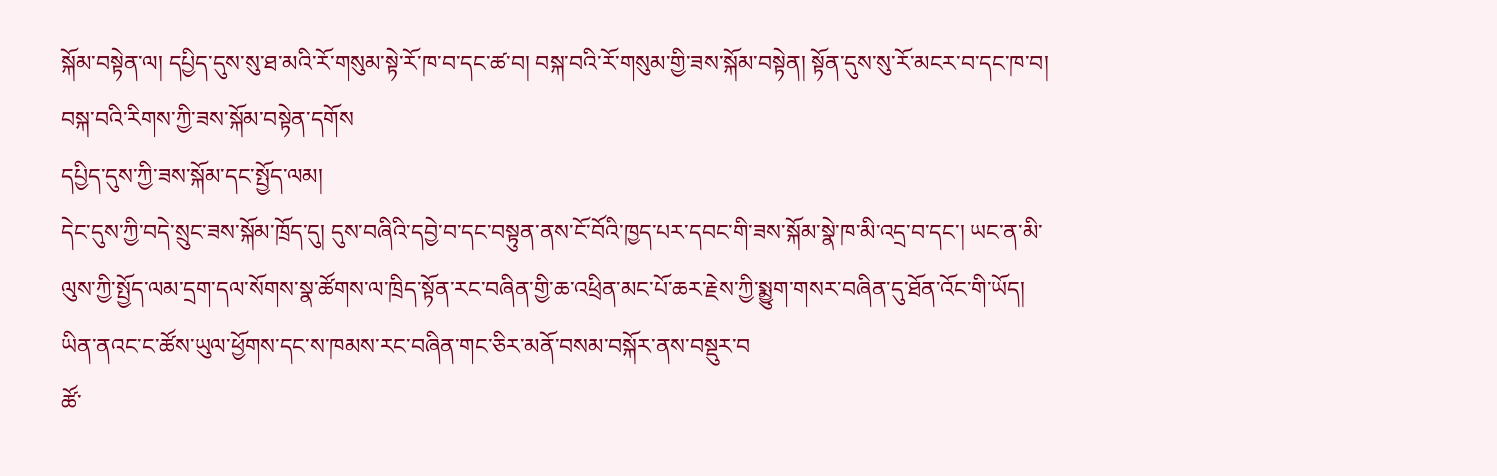སྐོམ་བསྟེན་ལ། དཔྱིད་དུས་སུ་ཐ་མའི་རོ་གསུམ་སྟེ་རོ་ཁ་བ་དང་ཚ་བ། བསྐ་བའི་རོ་གསུམ་གྱི་ཟས་སྐོམ་བསྟེན། སྟོན་དུས་སུ་རོ་མངར་བ་དང་ཁ་བ། བསྐ་བའི་རིགས་ཀྱི་ཟས་སྐོམ་བསྟེན་དགོས
དཔྱིད་དུས་ཀྱི་ཟས་སྐོམ་དང་སྤྱོད་ལམ།
དེང་དུས་ཀྱི་བདེ་སྲུང་ཟས་སྐོམ་ཁྲོད་དུ། དུས་བཞིའི་དབྱེ་བ་དང་བསྟུན་ནས་ངོ་བོའི་ཁྱད་པར་དབང་གི་ཟས་སྐོམ་སྣེ་ཁ་མི་འདྲ་བ་དང་། ཡང་ན་མི་ལུས་ཀྱི་སྤྱོད་ལམ་དྲག་དལ་སོགས་སྣ་ཚོགས་ལ་ཁྲིད་སྟོན་རང་བཞིན་གྱི་ཆ་འཕྲིན་མང་པོ་ཆར་རྗེས་ཀྱི་སྨྱུག་གསར་བཞིན་དུ་ཐོན་འོང་གི་ཡོད། ཡིན་ནའང་ང་ཚོས་ཡུལ་ཕྱོགས་དང་ས་ཁམས་རང་བཞིན་གང་ཅིར་མནོ་བསམ་བསྐོར་ནས་བསྡུར་བ
ཚོ་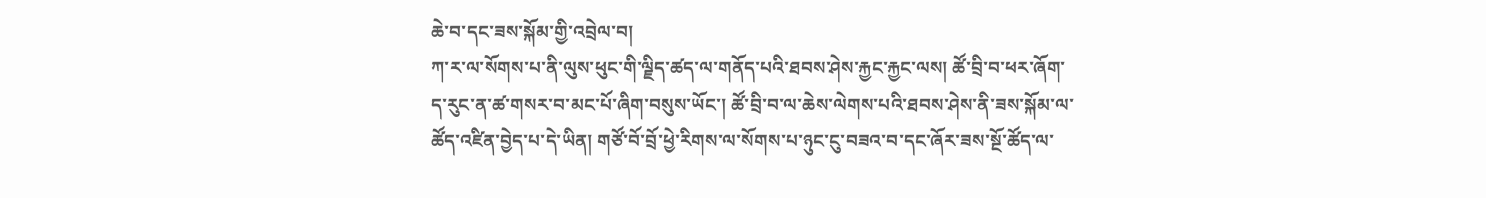ཆེ་བ་དང་ཟས་སྐོམ་གྱི་འབྲེལ་བ།
ཀ་ར་ལ་སོགས་པ་ནི་ལུས་ཕུང་གི་ལྗིད་ཚད་ལ་གནོད་པའི་ཐབས་ཤེས་རྐྱང་རྐྱང་ལས། ཚོ་བྲི་བ་ཕར་ཞོག་ད་རུང་ན་ཚ་གསར་བ་མང་པོ་ཞིག་བསུས་ཡོང་། ཚོ་བྲི་བ་ལ་ཆེས་ལེགས་པའི་ཐབས་ཤེས་ནི་ཟས་སྐོམ་ལ་ཚོད་འཛིན་བྱེད་པ་དེ་ཡིན། གཙོ་བོ་བྲོ་ཕྱེ་རིགས་ལ་སོགས་པ་ཉུང་ངུ་བཟའ་བ་དང་ཞོར་ཟས་སྔོ་ཚོད་ལ་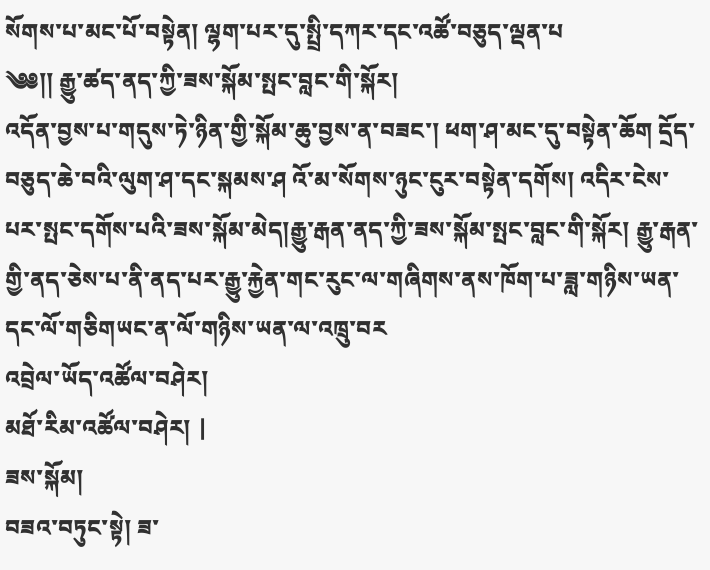སོགས་པ་མང་པོ་བསྟེན། ལྷག་པར་དུ་སྤྲི་དཀར་དང་འཚོ་བཅུད་ལྡན་པ
༄༅།། རྒྱུ་ཚད་ནད་ཀྱི་ཟས་སྐོམ་སྤང་བླང་གི་སྐོར།
འདོན་བྱས་པ་གདུས་ཏེ་ཉིན་གྱི་སྐོམ་ཆུ་བྱས་ན་བཟང་། ཕག་ཤ་མང་དུ་བསྟེན་ཆོག དྲོད་བཅུད་ཆེ་བའི་ལུག་ཤ་དང་སྐམས་ཤ འོ་མ་སོགས་ཉུང་ངུར་བསྟེན་དགོས། འདིར་ངེས་པར་སྤང་དགོས་པའི་ཟས་སྐོམ་མེད།རྒྱུ་རྒན་ནད་ཀྱི་ཟས་སྐོམ་སྤང་བླང་གི་སྐོར། རྒྱུ་རྒན་གྱི་ནད་ཅེས་པ་ནི་ནད་པར་རྒྱུ་རྐྱེན་གང་རུང་ལ་གཞིགས་ནས་ཁོག་པ་ཟླ་གཉིས་ཡན་དང་ལོ་གཅིགཡང་ན་ལོ་གཉིས་ཡན་ལ་འཁྲུ་བར
འབྲེལ་ཡོད་འཚོལ་བཤེར།
མཐོ་རིམ་འཚོལ་བཤེར། |
ཟས་སྐོམ།
བཟའ་བཏུང་སྟེ། ཟ་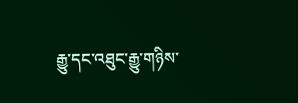རྒྱུ་དང་འཐུང་རྒྱུ་གཉིས་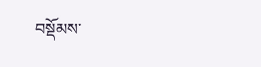བསྡོམས་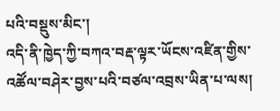པའི་བསྡུས་མིང་།
འདི་ནི་ཁྱེད་ཀྱི་བཀའ་བརྡ་ལྟར་ཡོངས་འཛིན་གྱིས་འཚོལ་བཤེར་བྱས་པའི་བཙལ་འབྲས་ཡིན་པ་ལས།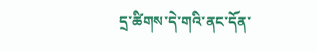དྲ་ཚིགས་དེ་གའི་ནང་དོན་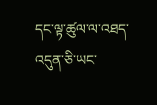དང་ལྟ་ཚུལ་ལ་འཐད་འདུན་ཅི་ཡང་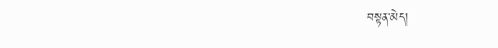བསྟན་མེད།